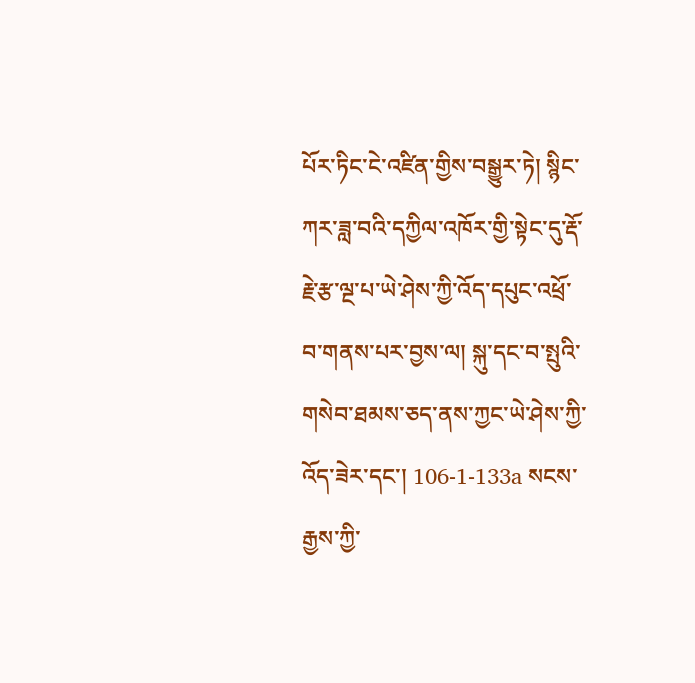པོར་ཏིང་ངེ་འཛིན་གྱིས་བསྒྱུར་ཏེ། སྙིང་ཀར་ཟླ་བའི་དཀྱིལ་འཁོར་གྱི་སྟེང་དུ་རྡོ་རྗེ་རྩ་ལྔ་པ་ཡེ་ཤེས་ཀྱི་འོད་དཔུང་འཕྲོ་བ་གནས་པར་བྱས་ལ། སྐུ་དང་བ་སྤུའི་གསེབ་ཐམས་ཅད་ནས་ཀྱང་ཡེ་ཤེས་ཀྱི་འོད་ཟེར་དང་། 106-1-133a སངས་རྒྱས་ཀྱི་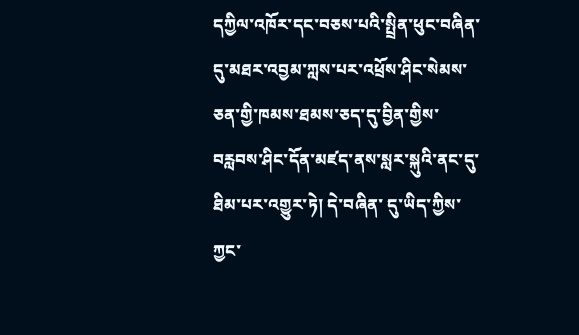དཀྱིལ་འཁོར་དང་བཅས་པའི་སྤྲིན་ཕུང་བཞིན་དུ་མཐར་འབྱམ་ཀླས་པར་འཕྲོས་ཤིང་སེམས་ཅན་གྱི་ཁམས་ཐམས་ཅད་དུ་བྱིན་གྱིས་བརླབས་ཤིང་དོན་མཛད་ནས་སླར་སྐུའི་ནང་དུ་ཐིམ་པར་འགྱུར་ཏེ། དེ་བཞིན་ དུ་ཡིད་ཀྱིས་ཀྱང་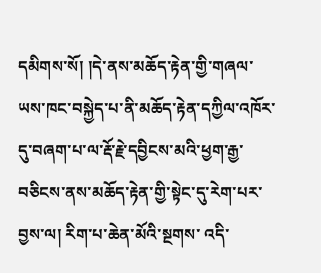དམིགས་སོ། །དེ་ནས་མཆོད་རྟེན་གྱི་གཞལ་ཡས་ཁང་བསྐྱེད་པ་ནི་མཆོད་རྟེན་དཀྱིལ་འཁོར་དུ་བཞག་པ་ལ་རྡོ་རྗེ་དབྱིངས་མའི་ཕྱག་རྒྱ་བཅིངས་ནས་མཆོད་རྟེན་གྱི་སྟེང་དུ་རེག་པར་བྱས་ལ། རིག་པ་ཆེན་མོའི་སྔགས་ འདི་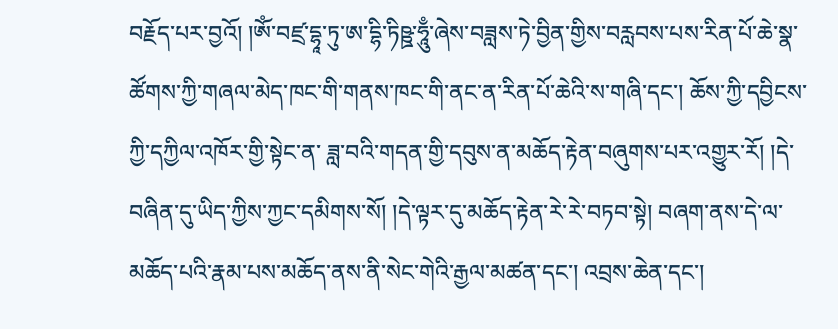བརྗོད་པར་བྱའོ། །ཨོཾ་བཛྲ་དྷཱ་ཏུ་ཨ་དྷི་ཏིཥྛ་ཧཱུྃ་ཞེས་བཟླས་ཏེ་བྱིན་གྱིས་བརླབས་པས་རིན་པོ་ཆེ་སྣ་ཚོགས་ཀྱི་གཞལ་མེད་ཁང་གི་གནས་ཁང་གི་ནང་ན་རིན་པོ་ཆེའི་ས་གཞི་དང་། ཆོས་ཀྱི་དབྱིངས་ཀྱི་དཀྱིལ་འཁོར་གྱི་སྟེང་ན་ ཟླ་བའི་གདན་གྱི་དབུས་ན་མཆོད་རྟེན་བཞུགས་པར་འགྱུར་རོ། །དེ་བཞིན་དུ་ཡིད་ཀྱིས་ཀྱང་དམིགས་སོ། །དེ་ལྟར་དུ་མཆོད་རྟེན་རེ་རེ་བཏབ་སྟེ། བཞག་ནས་དེ་ལ་མཆོད་པའི་རྣམ་པས་མཆོད་ནས་ནི་སེང་གེའི་རྒྱལ་མཚན་དང་། འབྲས་ཆེན་དང་།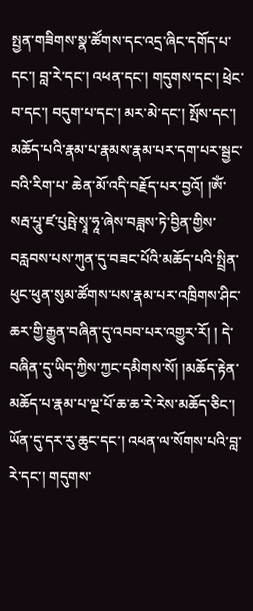སྤྱན་གཟིགས་སྣ་ཚོགས་དང་འདྲ་ཞིང་དགོད་པ་དང་། བླ་རེ་དང་། འཕན་དང་། གདུགས་དང་། ཕྲེང་བ་དང་། བདུག་པ་དང་། མར་མེ་དང་། སྤོས་དང་། མཆོད་པའི་རྣམ་པ་རྣམས་རྣམ་པར་དག་པར་སྦྱང་བའི་རིག་པ་ ཆེན་མོ་འདི་བརྗོད་པར་བྱའོ། །ཨོཾ་སརྦ་པཱུ་ཛ་པུཥྤེ་སྭཱ་ཧཱ་ཞེས་བཟླས་ཏེ་བྱིན་གྱིས་བརླབས་པས་ཀུན་དུ་བཟང་པོའི་མཆོད་པའི་སྤྲིན་ཕུང་ཕུན་སུམ་ཚོགས་པས་རྣམ་པར་འཁྲིགས་ཤིང་ཆར་གྱི་རྒྱུན་བཞིན་དུ་འབབ་པར་འགྱུར་རོ། ། དེ་བཞིན་དུ་ཡིད་ཀྱིས་ཀྱང་དམིགས་སོ། །མཆོད་རྟེན་མཆོད་པ་རྣམ་པ་ལྔ་པོ་ཆ་ཆ་རེ་རེས་མཆོད་ཅིང་། ཡོན་དུ་དར་རུ་ཆུང་དང་། འཕན་ལ་སོགས་པའི་བླ་རེ་དང་། གདུགས་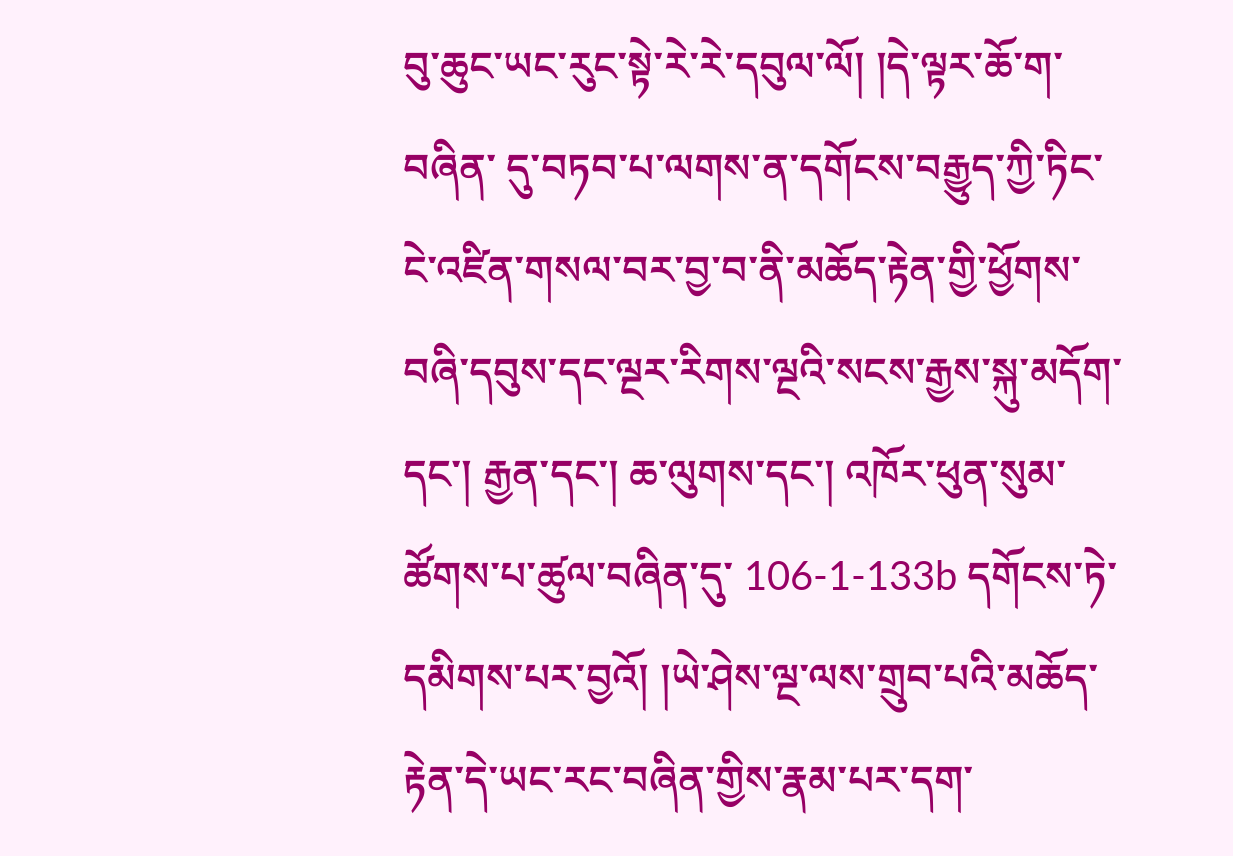བུ་ཆུང་ཡང་རུང་སྟེ་རེ་རེ་དབུལ་ལོ། །དེ་ལྟར་ཆོ་ག་བཞིན་ དུ་བཏབ་པ་ལགས་ན་དགོངས་བརྒྱུད་ཀྱི་ཏིང་ངེ་འཛིན་གསལ་བར་བྱ་བ་ནི་མཆོད་རྟེན་གྱི་ཕྱོགས་བཞི་དབུས་དང་ལྔར་རིགས་ལྔའི་སངས་རྒྱས་སྐུ་མདོག་དང་། རྒྱན་དང་། ཆ་ལུགས་དང་། འཁོར་ཕུན་སུམ་ཚོགས་པ་ཚུལ་བཞིན་དུ་ 106-1-133b དགོངས་ཏེ་དམིགས་པར་བྱའོ། །ཡེ་ཤེས་ལྔ་ལས་གྲུབ་པའི་མཆོད་རྟེན་དེ་ཡང་རང་བཞིན་གྱིས་རྣམ་པར་དག་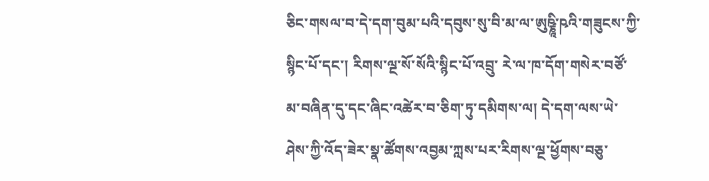ཅིང་གསལ་བ་དེ་དག་བུམ་པའི་དབུས་སུ་བི་མ་ལ་ཨུཥྞཱི་ཥའི་གཟུངས་ཀྱི་སྙིང་པོ་དང་། རིགས་ལྔ་སོ་སོའི་སྙིང་པོ་འབྲུ་ རེ་ལ་ཁ་དོག་གསེར་བཙོ་མ་བཞིན་དུ་དང་ཞིང་འཚེར་བ་ཅིག་ཏུ་དམིགས་ལ། དེ་དག་ལས་ཡེ་ཤེས་ཀྱི་འོད་ཟེར་སྣ་ཚོགས་འབྱམ་ཀླས་པར་རིགས་ལྔ་ཕྱོགས་བཅུ་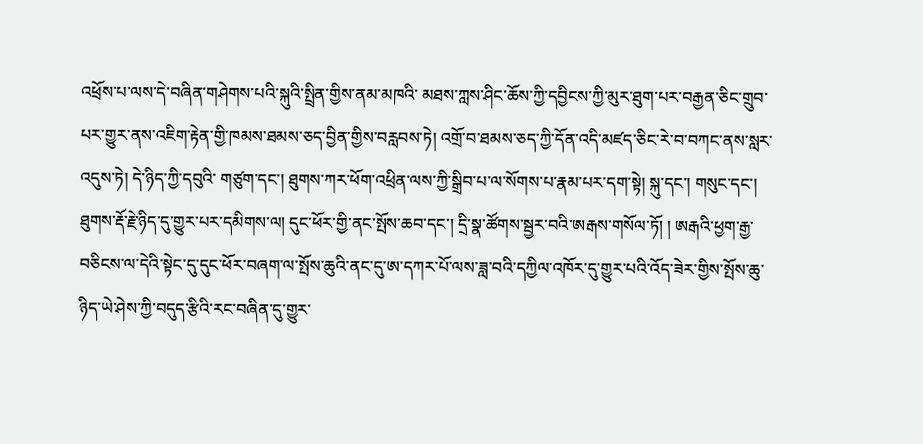འཕྲོས་པ་ལས་དེ་བཞིན་གཤེགས་པའི་སྐུའི་སྤྲིན་གྱིས་ནམ་མཁའི་ མཐས་ཀླས་ཤིང་ཆོས་ཀྱི་དབྱིངས་ཀྱི་མུར་ཐུག་པར་བརྒྱན་ཅིང་གྲུབ་པར་གྱུར་ནས་འཇིག་རྟེན་གྱི་ཁམས་ཐམས་ཅད་བྱིན་གྱིས་བརླབས་ཏེ། འགྲོ་བ་ཐམས་ཅད་ཀྱི་དོན་འདི་མཛད་ཅིང་རེ་བ་བཀང་ནས་སླར་འདུས་ཏེ། དེ་ཉིད་ཀྱི་དབུའི་ གཙུག་དང་། ཐུགས་ཀར་ཕོག་འཕྲིན་ལས་ཀྱི་སྒྲིབ་པ་ལ་སོགས་པ་རྣམ་པར་དག་སྟེ། སྐུ་དང་། གསུང་དང་། ཐུགས་རྡོ་རྗེ་ཉིད་དུ་གྱུར་པར་དམིགས་ལ། དུང་ཕོར་གྱི་ནང་སྤོས་ཆབ་དང་། དྲི་སྣ་ཚོགས་སྦྱར་བའི་ཨརྒས་གསོལ་ཏོ། ། ཨརྒའི་ཕྱག་རྒྱ་བཅིངས་ལ་དེའི་སྟེང་དུ་དུང་ཕོར་བཞག་ལ་སྤོས་ཆུའི་ནང་དུ་ཨ་དཀར་པོ་ལས་ཟླ་བའི་དཀྱིལ་འཁོར་དུ་གྱུར་པའི་འོད་ཟེར་གྱིས་སྤོས་ཆུ་ཉིད་ཡེ་ཤེས་ཀྱི་བདུད་རྩིའི་རང་བཞིན་དུ་གྱུར་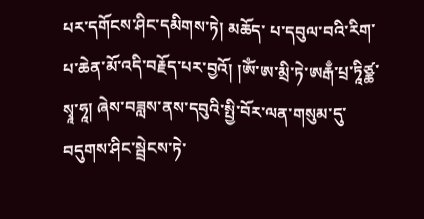པར་དགོངས་ཤིང་དམིགས་ཏེ། མཆོད་ པ་དབུལ་བའི་རིག་པ་ཆེན་མོ་འདི་བརྗོད་པར་བྱའོ། །ཨོཾ་ཨ་མྲི་ཏེ་ཨརྒྃ་པྲ་ཏཱིཙྪ་སྭཱ་ཧཱ། ཞེས་བཟླས་ནས་དབུའི་སྤྱི་བོར་ལན་གསུམ་དུ་བདུགས་ཤིང་སྦྲེངས་ཏེ་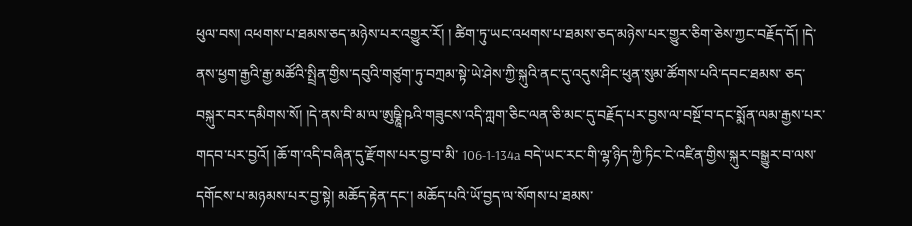ཕུལ་བས། འཕགས་པ་ཐམས་ཅད་མཉེས་པར་འགྱུར་རོ། ། ཚིག་ཏུ་ཡང་འཕགས་པ་ཐམས་ཅད་མཉེས་པར་གྱུར་ཅིག་ཅེས་ཀྱང་བརྗོད་དོ། །དེ་ནས་ཕྱག་རྒྱའི་རྒྱ་མཚོའི་སྤྲིན་གྱིས་དབུའི་གཙུག་ཏུ་བཀྲམ་སྟེ་ཡེ་ཤེས་ཀྱི་སྐུའི་ནང་དུ་འདུས་ཤིང་ཕུན་སུམ་ཚོགས་པའི་དབང་ཐམས་ ཅད་བསྐུར་བར་དམིགས་སོ། །དེ་ནས་བི་མ་ལ་ཨུཥྞཱི་ཥའི་གཟུངས་འདི་ཀླག་ཅིང་ལན་ཅི་མང་དུ་བརྗོད་པར་བྱས་ལ་བསྔོ་བ་དང་སྨོན་ལམ་རྒྱས་པར་གདབ་པར་བྱའོ། །ཆོ་ག་འདི་བཞིན་དུ་རྫོགས་པར་བྱ་བ་མི་ 106-1-134a བདེ་ཡང་རང་གི་ལྷ་ཉིད་ཀྱི་ཏིང་ངེ་འཛིན་གྱིས་སྐུར་བསྒྱུར་བ་ལས་དགོངས་པ་མཉམས་པར་བྱ་སྟེ། མཆོད་རྟེན་དང་། མཆོད་པའི་ཡོ་བྱད་ལ་སོགས་པ་ཐམས་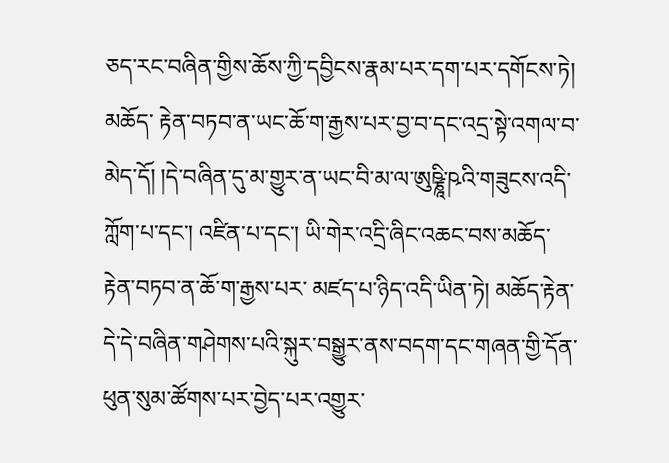ཅད་རང་བཞིན་གྱིས་ཆོས་ཀྱི་དབྱིངས་རྣམ་པར་དག་པར་དགོངས་ཏེ། མཆོད་ རྟེན་བཏབ་ན་ཡང་ཆོ་ག་རྒྱས་པར་བྱ་བ་དང་འདྲ་སྟེ་འགལ་བ་མེད་དོ། །དེ་བཞིན་དུ་མ་གྱུར་ན་ཡང་བི་མ་ལ་ཨུཥྞཱི་ཥའི་གཟུངས་འདི་ཀློག་པ་དང་། འཛིན་པ་དང་། ཡི་གེར་འདྲི་ཞིང་འཆང་བས་མཆོད་རྟེན་བཏབ་ན་ཆོ་ག་རྒྱས་པར་ མཛད་པ་ཉིད་འདི་ཡིན་ཏེ། མཆོད་རྟེན་དེ་དེ་བཞིན་གཤེགས་པའི་སྐུར་བསྒྱུར་ནས་བདག་དང་གཞན་གྱི་དོན་ཕུན་སུམ་ཚོགས་པར་བྱེད་པར་འགྱུར་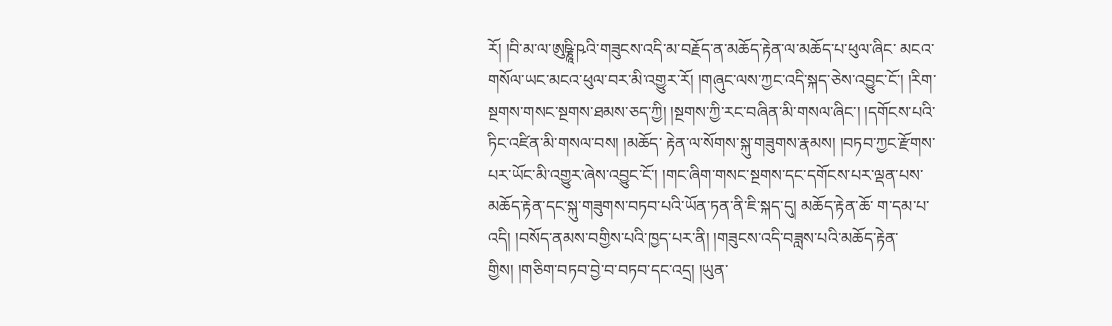རོ། །བི་མ་ལ་ཨུཥྞཱི་ཥའི་གཟུངས་འདི་མ་བརྗོད་ན་མཆོད་རྟེན་ལ་མཆོད་པ་ཕུལ་ཞིང་ མངའ་གསོལ་ཡང་མངའ་ཕུལ་བར་མི་འགྱུར་རོ། །གཞུང་ལས་ཀྱང་འདི་སྐད་ཅེས་འབྱུང་ངོ་། །རིག་སྔགས་གསང་སྔགས་ཐམས་ཅད་ཀྱི། །སྔགས་ཀྱི་རང་བཞིན་མི་གསལ་ཞིང་། །དགོངས་པའི་ཏིང་འཛིན་མི་གསལ་བས། །མཆོད་ རྟེན་ལ་སོགས་སྐུ་གཟུགས་རྣམས། །བཏབ་ཀྱང་རྫོགས་པར་ཡོང་མི་འགྱུར་ཞེས་འབྱུང་ངོ་། །གང་ཞིག་གསང་སྔགས་དང་དགོངས་པར་ལྡན་པས་མཆོད་རྟེན་དང་སྐུ་གཟུགས་བཏབ་པའི་ཡོན་ཏན་ནི་ཇི་སྐད་དུ། མཆོད་རྟེན་ཆོ་ ག་དམ་པ་འདི། །བསོད་ནམས་བགྱིས་པའི་ཁྱད་པར་ནི། །གཟུངས་འདི་བཟླས་པའི་མཆོད་རྟེན་གྱིས། །གཅིག་བཏབ་བྱེ་བ་བཏབ་དང་འདྲ། །ཡུན་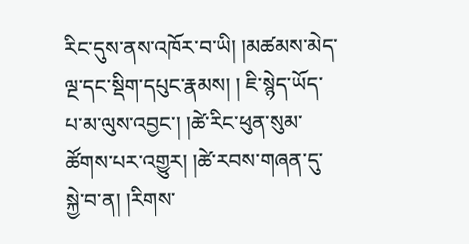རིང་དུས་ནས་འཁོར་བ་ཡི། །མཚམས་མེད་ལྔ་དང་སྡིག་དཔུང་རྣམས། ། ཇི་སྙེད་ཡོད་པ་མ་ལུས་འབྱང་། །ཚེ་རིང་ཕུན་སུམ་ཚོགས་པར་འགྱུར། །ཚེ་རབས་གཞན་དུ་སྐྱེ་བ་ན། །རིགས་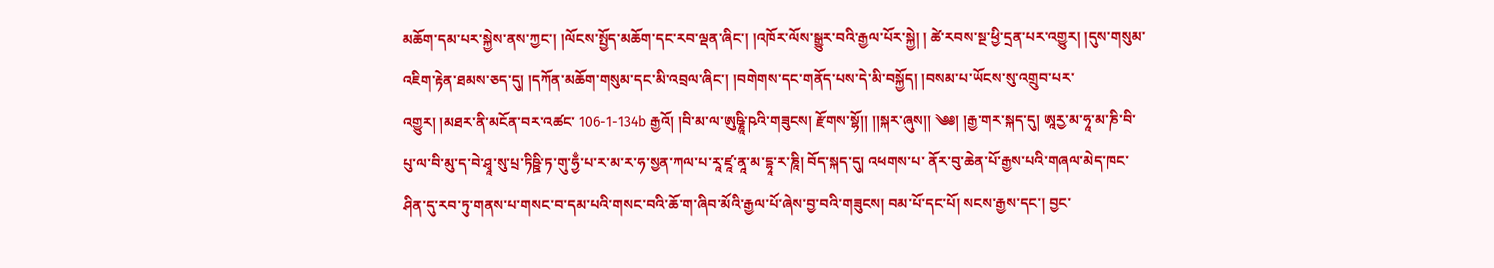མཆོག་དམ་པར་སྐྱེས་ནས་ཀྱང་། །ལོངས་སྤྱོད་མཆོག་དང་རབ་ལྡན་ཞིང་། །འཁོར་ལོས་སྒྱུར་བའི་རྒྱལ་པོར་སྐྱེ། ། ཚེ་རབས་སྔ་ཕྱི་དྲན་པར་འགྱུར། །དུས་གསུམ་འཇིག་རྟེན་ཐམས་ཅད་དུ། །དཀོན་མཆོག་གསུམ་དང་མི་འབྲལ་ཞིང་། །བགེགས་དང་གནོད་པས་དེ་མི་བསྐྱོད། །བསམ་པ་ཡོངས་སུ་འགྲུབ་པར་འགྱུར། །མཐར་ནི་མངོན་བར་འཚང་ 106-1-134b རྒྱའོ། །བི་མ་ལ་ཨུཥྞཱི་ཥའི་གཟུངས། རྫོགས་སྷོ།། །།སྐར་ཞུས།། ༄༅། །རྒྱ་གར་སྐད་དུ། ཨཱརྱ་མ་ཧཱ་མ་ཎི་བི་པུ་ལ་བི་མུ་ད་བེ་ཤྭཱ་སུ་པྲ་ཏིཥྛི་ཏ་གུ་ཧྱྃ་པ་ར་མ་ར་ཧ་སྱན་ཀལ་པ་རཱ་ཛཱ་ནཱ་མ་དྷཱ་ར་ཎཱི། བོད་སྐད་དུ། འཕགས་པ་ ནོར་བུ་ཆེན་པོ་རྒྱས་པའི་གཞལ་མེད་ཁང་ཤིན་དུ་རབ་ཏུ་གནས་པ་གསང་བ་དམ་པའི་གསང་བའི་ཆོ་ག་ཞིབ་མོའི་རྒྱལ་པོ་ཞེས་བྱ་བའི་གཟུངས། བམ་པོ་དང་པོ། སངས་རྒྱས་དང་། བྱང་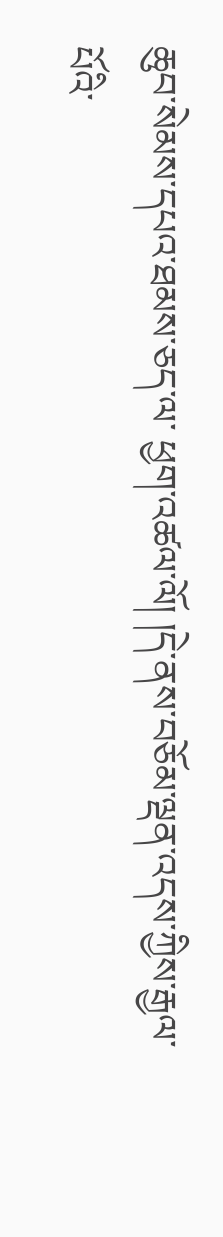ཆུབ་སེམས་དཔའ་ཐམས་ཅད་ལ་ ཕྱག་འཚལ་ལོ། །དེ་ནས་བཅོམ་ལྡན་འདས་ཀྱིས་རྒྱལ་པོའི་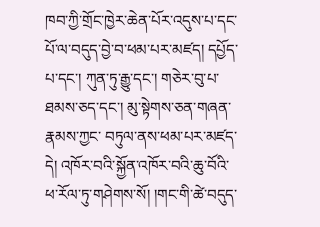ཁབ་ཀྱི་གྲོང་ཁྱེར་ཆེན་པོར་འདུས་པ་དང་པོ་ལ་བདུད་བྱེ་བ་ཕམ་པར་མཛད། དཔྱོད་པ་དང་། ཀུན་ཏུ་རྒྱུ་དང་། གཅེར་བུ་པ་ཐམས་ཅད་དང་། མུ་སྟེགས་ཅན་གཞན་རྣམས་ཀྱང་ བཏུལ་ནས་ཕམ་པར་མཛད་དེ། འཁོར་བའི་སྐྱོན་འཁོར་བའི་ཆུ་བོའི་ཕ་རོལ་ཏུ་གཤེགས་སོ། །གང་གི་ཚེ་བདུད་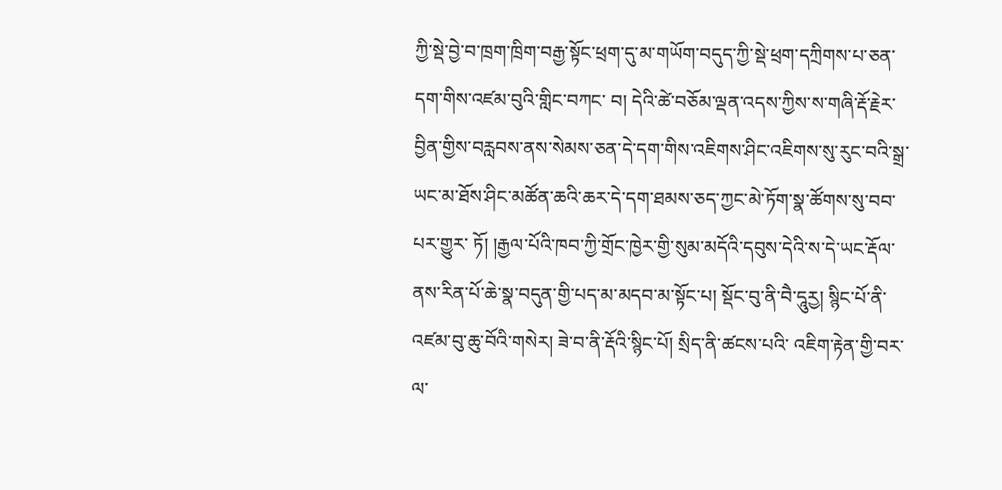ཀྱི་སྡེ་བྱེ་བ་ཁྲག་ཁྲིག་བརྒྱ་སྟོང་ཕྲག་དུ་མ་གཡོག་བདུད་ཀྱི་སྡེ་ཕྲག་དཀྲིགས་པ་ཅན་དག་གིས་འཛམ་བུའི་གླིང་བཀང་ བ། དེའི་ཚེ་བཅོམ་ལྡན་འདས་ཀྱིས་ས་གཞི་རྡོ་རྗེར་བྱིན་གྱིས་བརླབས་ནས་སེམས་ཅན་དེ་དག་གིས་འཇིགས་ཤིང་འཇིགས་སུ་རུང་བའི་སྒྲ་ཡང་མ་ཐོས་ཤིང་མཚོན་ཆའི་ཆར་དེ་དག་ཐམས་ཅད་ཀྱང་མེ་ཏོག་སྣ་ཚོགས་སུ་བབ་པར་གྱུར་ ཏོ། །རྒྱལ་པོའི་ཁབ་ཀྱི་གྲོང་ཁྱེར་གྱི་སུམ་མདོའི་དབུས་དེའི་ས་དེ་ཡང་རྡོལ་ནས་རིན་པོ་ཆེ་སྣ་བདུན་གྱི་པད་མ་མདབ་མ་སྟོང་པ། སྡོང་བུ་ནི་བཻ་དཱུརྱ། སྙིང་པོ་ནི་འཛམ་བུ་ཆུ་བོའི་གསེར། ཟེ་བ་ནི་རྡོའི་སྙིང་པོ། སྲིད་ནི་ཚངས་པའི་ འཇིག་རྟེན་གྱི་བར་ལ་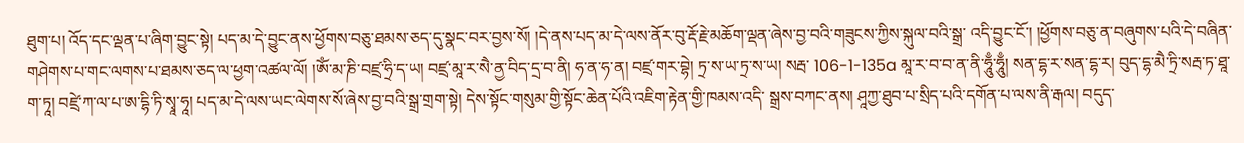ཐུག་པ། འོད་དང་ལྡན་པ་ཞིག་བྱུང་སྟེ། པད་མ་དེ་བྱུང་ནས་ཕྱོགས་བཅུ་ཐམས་ཅད་དུ་སྣང་བར་བྱས་སོ། །དེ་ནས་པད་མ་དེ་ལས་ནོར་བུ་རྡོ་རྗེ་མཆོག་ལྡན་ཞེས་བྱ་བའི་གཟུངས་ཀྱིས་སྐུལ་བའི་སྒྲ་ འདི་བྱུང་ངོ་། །ཕྱོགས་བཅུ་ན་བཞུགས་པའི་དེ་བཞིན་གཤེགས་པ་གང་ལགས་པ་ཐམས་ཅད་ལ་ཕྱག་འཚལ་ལོ། །ཨོཾ་མ་ཎི་བཛྲ་ཧྲི་ད་ཡ། བཛྲ་མཱ་ར་སཻ་ནྱ་བིད་དྲ་བ་ནི། ཧ་ན་ཧ་ན། བཛྲ་གར་བྷེ། ཏྲ་ས་ཡ་ཏྲ་ས་ཡ། སརྦ་ 106-1-135a མཱ་ར་བ་བ་ན་ནི་ཧཱུྃ་ཧཱུྃ། སན་དྷ་ར་སན་དྷ་ར། བུད་དྷ་མཻ་ཏྲི་སརྦ་ཏ་ཐཱ་ག་ཏཱ། བཛྲེ་ཀ་ལ་པ་ཨ་དྷི་ཏི་སྭཱ་ཧཱ། པད་མ་དེ་ལས་ཡང་ལེགས་སོ་ཞེས་བྱ་བའི་སྒྲ་གྲག་སྟེ། དེས་སྟོང་གསུམ་གྱི་སྟོང་ཆེན་པོའི་འཇིག་རྟེན་གྱི་ཁམས་འདི་ སྒྲས་བཀང་ནས། ཤཱཀྱ་ཐུབ་པ་སྲིད་པའི་དགོན་པ་ལས་ནི་རྒལ། བདུད་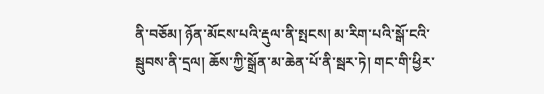ནི་བཅོམ། ཉོན་མོངས་པའི་རྡུལ་ནི་སྤངས། མ་རིག་པའི་སྒོ་ངའི་སྦུབས་ནི་དྲལ། ཆོས་ཀྱི་སྒྲོན་མ་ཆེན་པོ་ནི་སྦར་ཏེ། གང་གི་ཕྱིར་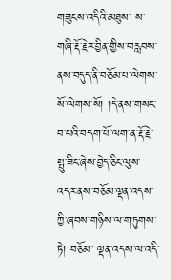གཟུངས་འདིའི་མཐུས་ ས་གཞི་རྡོ་རྗེར་བྱིན་གྱིས་བརླབས་ནས་བདུད་ནི་བཅོམ་པ་ལེགས་སོ་ལེགས་སོ། །དེ་ནས་གསང་བ་པའི་བདག་པོ་ལག་ན་རྡོ་རྗེ་སྤུ་ཟིང་ཞེས་བྱེད་ཅིང་ལུས་འདར་ནས་བཅོམ་ལྡན་འདས་ཀྱི་ཞབས་གཉིས་ལ་གཏུགས་ཏེ། བཅོམ་ ལྡན་འདས་ལ་འདི་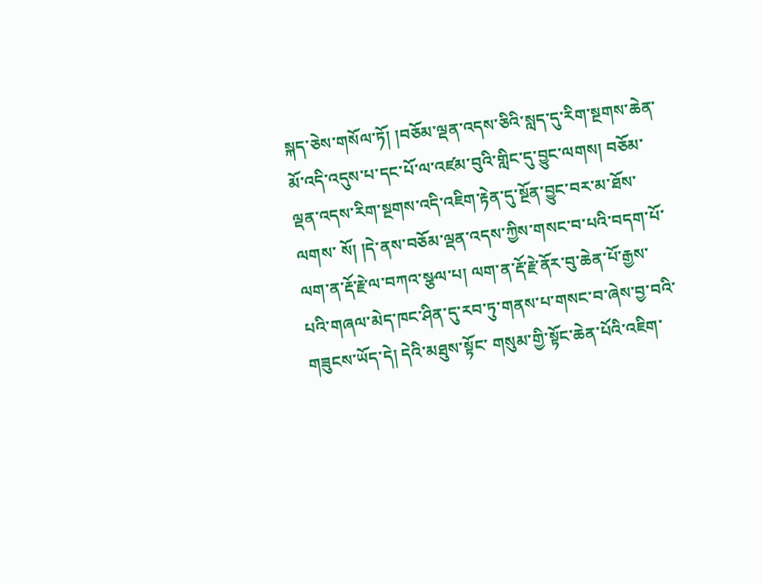སྐད་ཅེས་གསོལ་ཏོ། །བཅོམ་ལྡན་འདས་ཅིའི་སླད་དུ་རིག་སྔགས་ཆེན་མོ་འདི་འདུས་པ་དང་པོ་ལ་འཛམ་བུའི་གླིང་དུ་བྱུང་ལགས། བཅོམ་ལྡན་འདས་རིག་སྔགས་འདི་འཇིག་རྟེན་དུ་སྔོན་བྱུང་བར་མ་ཐོས་ལགས་ སོ། །དེ་ནས་བཅོམ་ལྡན་འདས་ཀྱིས་གསང་བ་པའི་བདག་པོ་ལག་ན་རྡོ་རྗེ་ལ་བཀའ་སྩལ་པ། ལག་ན་རྡོ་རྗེ་ནོར་བུ་ཆེན་པོ་རྒྱས་པའི་གཞལ་མེད་ཁང་ཤིན་དུ་རབ་ཏུ་གནས་པ་གསང་བ་ཞེས་བྱ་བའི་གཟུངས་ཡོད་དེ། དེའི་མཐུས་སྟོང་ གསུམ་གྱི་སྟོང་ཆེན་པོའི་འཇིག་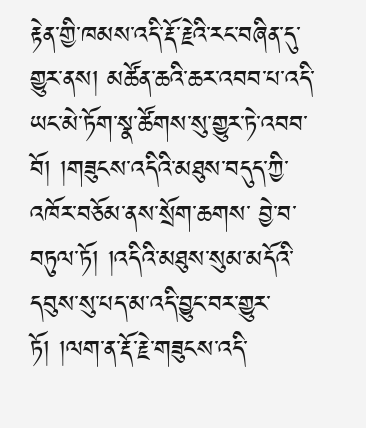རྟེན་གྱི་ཁམས་འདི་རྡོ་རྗེའི་རང་བཞིན་དུ་གྱུར་ནས། མཚོན་ཆའི་ཆར་འབབ་པ་འདི་ཡང་མེ་ཏོག་སྣ་ཚོགས་སུ་གྱུར་ཏེ་འབབ་བོ། །གཟུངས་འདིའི་མཐུས་བདུད་ཀྱི་འཁོར་བཅོམ་ནས་སྲོག་ཆགས་ བྱེ་བ་བཏུལ་ཏོ། །འདིའི་མཐུས་སུམ་མདོའི་དབུས་སུ་པད་མ་འདི་བྱུང་བར་གྱུར་ཏོ། །ལག་ན་རྡོ་རྗེ་གཟུངས་འདི་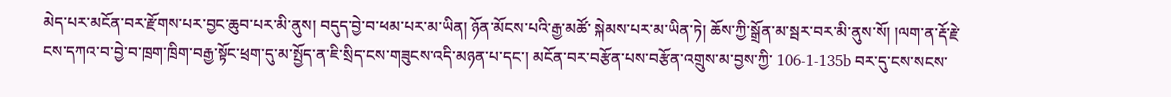མེད་པར་མངོན་བར་རྫོགས་པར་བྱང་ཆུབ་པར་མི་ནུས། བདུད་བྱེ་བ་ཕམ་པར་མ་ཡིན། ཉོན་མོངས་པའི་རྒྱ་མཚོ་ སྐེམས་པར་མ་ཡིན་ཏེ། ཆོས་ཀྱི་སྒྲོན་མ་སྦར་བར་མི་ནུས་སོ། །ལག་ན་རྡོ་རྗེ་ངས་དཀའ་བ་བྱེ་བ་ཁྲག་ཁྲིག་བརྒྱ་སྟོང་ཕྲག་དུ་མ་སྤྱོད་ན་ཇི་སྲིད་ངས་གཟུངས་འདི་མཉན་པ་དང་། མངོན་བར་བརྩོན་པས་བརྩོན་འགྲུས་མ་བྱས་ཀྱི་ 106-1-135b བར་དུ་ངས་སངས་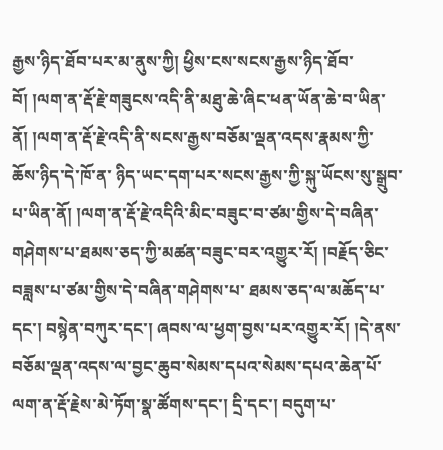རྒྱས་ཉིད་ཐོབ་པར་མ་ནུས་ཀྱི། ཕྱིས་ངས་སངས་རྒྱས་ཉིད་ཐོབ་བོ། །ལག་ན་རྡོ་རྗེ་གཟུངས་འདི་ནི་མཐུ་ཆེ་ཞིང་ཕན་ཡོན་ཆེ་བ་ཡིན་ནོ། །ལག་ན་རྡོ་རྗེ་འདི་ནི་སངས་རྒྱས་བཅོམ་ལྡན་འདས་རྣམས་ཀྱི་ཆོས་ཉིད་དེ་ཁོ་ན་ ཉིད་ཡང་དག་པར་སངས་རྒྱས་ཀྱི་སྐུ་ཡོངས་སུ་སྒྲུབ་པ་ཡིན་ནོ། །ལག་ན་རྡོ་རྗེ་འདིའི་མིང་བཟུང་བ་ཙམ་གྱིས་དེ་བཞིན་གཤེགས་པ་ཐམས་ཅད་ཀྱི་མཚན་བཟུང་བར་འགྱུར་རོ། །བརྗོད་ཅིང་བཟླས་པ་ཙམ་གྱིས་དེ་བཞིན་གཤེགས་པ་ ཐམས་ཅད་ལ་མཆོད་པ་དང་། བསྙེན་བཀུར་དང་། ཞབས་ལ་ཕྱག་བྱས་པར་འགྱུར་རོ། །དེ་ནས་བཅོམ་ལྡན་འདས་ལ་བྱང་ཆུབ་སེམས་དཔའ་སེམས་དཔའ་ཆེན་པོ་ལག་ན་རྡོ་རྗེས་མེ་ཏོག་སྣ་ཚོགས་དང་། དྲི་དང་། བདུག་པ་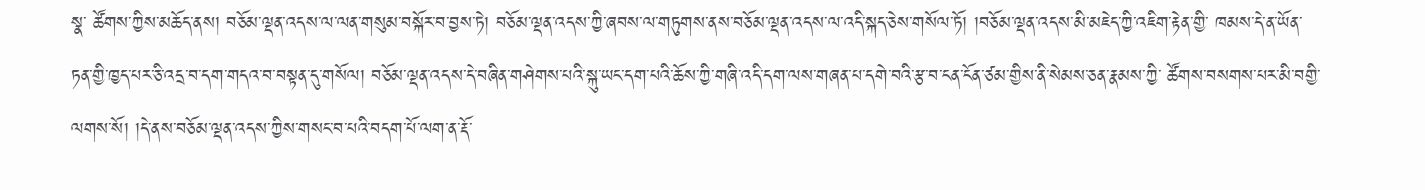སྣ་ ཚོགས་ཀྱིས་མཆོད་ནས། བཅོམ་ལྡན་འདས་ལ་ལན་གསུམ་བསྐོར་བ་བྱས་ཏེ། བཅོམ་ལྡན་འདས་ཀྱི་ཞབས་ལ་གཏུགས་ནས་བཅོམ་ལྡན་འདས་ལ་འདི་སྐད་ཅེས་གསོལ་ཏོ། །བཅོམ་ལྡན་འདས་མི་མཇེད་ཀྱི་འཇིག་རྟེན་གྱི་ ཁམས་དེ་ན་ཡོན་ཏན་གྱི་ཁྱད་པར་ཅི་འདྲ་བ་དག་གདའ་བ་བསྟན་དུ་གསོལ། བཅོམ་ལྡན་འདས་དེ་བཞིན་གཤེགས་པའི་སྐུ་ཡང་དག་པའི་ཆོས་ཀྱི་གཞི་འདི་དག་ལས་གཞན་པ་དགེ་བའི་རྩ་བ་ངན་ངོན་ཙམ་གྱིས་ནི་སེམས་ཅན་རྣམས་ཀྱི་ ཚོགས་བསགས་པར་མི་བགྱི་ལགས་སོ། །དེ་ནས་བཅོམ་ལྡན་འདས་ཀྱིས་གསང་བ་པའི་བདག་པོ་ལག་ན་རྡོ་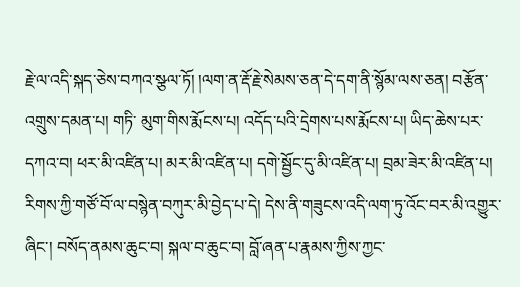རྗེ་ལ་འདི་སྐད་ཅེས་བཀའ་སྩལ་ཏོ། །ལག་ན་རྡོ་རྗེ་སེམས་ཅན་དེ་དག་ནི་སྙོམ་ལས་ཅན། བརྩོན་འགྲུས་དམན་པ། གཏི་ མུག་གིས་རྨོངས་པ། འདོད་པའི་དྲེགས་པས་རྨོངས་པ། ཡིད་ཆེས་པར་དཀའ་བ། ཕར་མི་འཛིན་པ། མར་མི་འཛིན་པ། དགེ་སྦྱོང་དུ་མི་འཛིན་པ། བྲམ་ཟེར་མི་འཛིན་པ། རིགས་ཀྱི་གཙོ་བོ་ལ་བསྙེན་བཀུར་མི་བྱེད་པ་དེ། དེས་ནི་གཟུངས་འདི་ལག་ཏུ་འོང་བར་མི་འགྱུར་ཞིང་། བསོད་ནམས་ཆུང་བ། སྐལ་བ་ཆུང་བ། བློ་ཞན་པ་རྣམས་ཀྱིས་ཀྱང་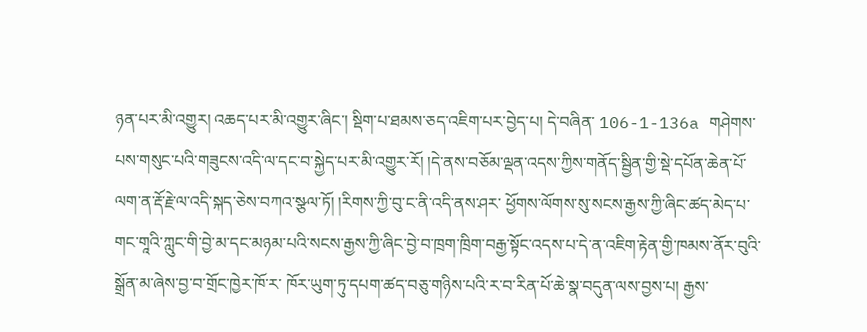ཉན་པར་མི་འགྱུར། འཆད་པར་མི་འགྱུར་ཞིང་། སྡིག་པ་ཐམས་ཅད་འཇིག་པར་བྱེད་པ། དེ་བཞིན་ 106-1-136a གཤེགས་པས་གསུང་པའི་གཟུངས་འདི་ལ་དང་བ་སྐྱེད་པར་མི་འགྱུར་རོ། །དེ་ནས་བཅོམ་ལྡན་འདས་ཀྱིས་གནོད་སྦྱིན་གྱི་སྡེ་དཔོན་ཆེན་པོ་ལག་ན་རྡོ་རྗེ་ལ་འདི་སྐད་ཅེས་བཀའ་སྩལ་ཏོ། །རིགས་ཀྱི་བུ་ང་ནི་འདི་ནས་ཤར་ ཕྱོགས་ལོགས་སུ་སངས་རྒྱས་ཀྱི་ཞིང་ཚད་མེད་པ་གང་གཱའི་ཀླུང་གི་བྱེ་མ་དང་མཉམ་པའི་སངས་རྒྱས་ཀྱི་ཞིང་བྱེ་བ་ཁྲག་ཁྲིག་བརྒྱ་སྟོང་འདས་པ་དེ་ན་འཇིག་རྟེན་གྱི་ཁམས་ནོར་བུའི་སྒྲོན་མ་ཞེས་བྱ་བ་གྲོང་ཁྱེར་ཁོ་ར་ ཁོར་ཡུག་ཏུ་དཔག་ཚད་བཅུ་གཉིས་པའི་ར་བ་རིན་པོ་ཆེ་སྣ་བདུན་ལས་བྱས་པ། རྒྱས་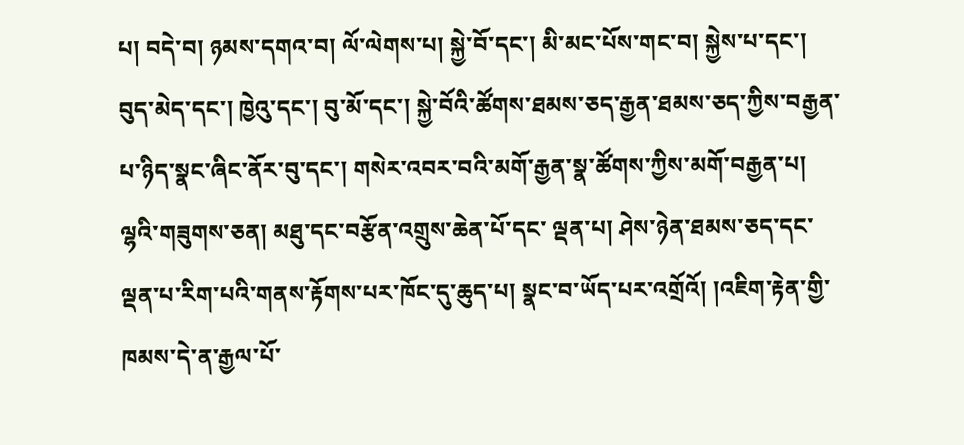པ། བདེ་བ། ཉམས་དགའ་བ། ལོ་ལེགས་པ། སྐྱེ་བོ་དང་། མི་མང་པོས་གང་བ། སྐྱེས་པ་དང་། བུད་མེད་དང་། ཁྱེའུ་དང་། བུ་མོ་དང་། སྐྱེ་བོའི་ཚོགས་ཐམས་ཅད་རྒྱན་ཐམས་ཅད་ཀྱིས་བརྒྱན་པ་ཉིད་སྣང་ཞིང་ནོར་བུ་དང་། གསེར་འབར་བའི་མགོ་རྒྱན་སྣ་ཚོགས་ཀྱིས་མགོ་བརྒྱན་པ། ལྷའི་གཟུགས་ཅན། མཐུ་དང་བརྩོན་འགྲུས་ཆེན་པོ་དང་ ལྡན་པ། ཤེས་ཉེན་ཐམས་ཅད་དང་ལྡན་པ་རིག་པའི་གནས་རྟོགས་པར་ཁོང་དུ་ཆུད་པ། སྣང་བ་ཡོད་པར་འགྲོའོ། །འཇིག་རྟེན་གྱི་ཁམས་དེ་ན་རྒྱལ་པོ་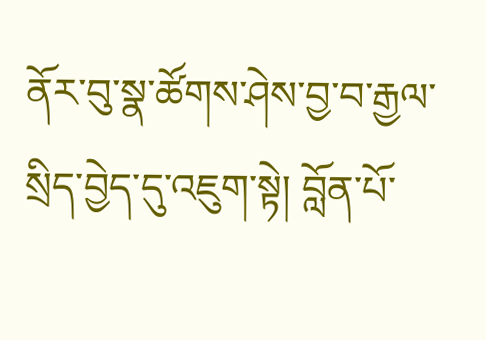ནོར་བུ་སྣ་ཚོགས་ཤེས་བྱ་བ་རྒྱལ་སྲིད་བྱེད་དུ་འཇུག་སྟེ། བློན་པོ་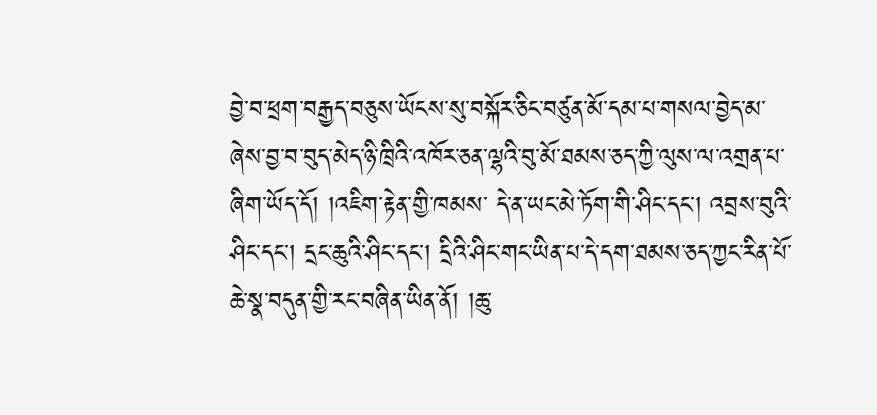བྱེ་བ་ཕྲག་བརྒྱད་བཅུས་ཡོངས་སུ་བསྐོར་ཅིང་བཙུན་མོ་དམ་པ་གསལ་བྱེད་མ་ཞེས་བྱ་བ་བུད་མེད་ཉི་ཁྲིའི་འཁོར་ཅན་ལྷའི་བུ་མོ་ཐམས་ཅད་ཀྱི་ལུས་ལ་འགྲན་པ་ཞིག་ཡོད་དོ། །འཇིག་རྟེན་གྱི་ཁམས་ དེ་ན་ཡང་མེ་ཏོག་གི་ཤིང་དང་། འབྲས་བུའི་ཤིང་དང་། དྲང་ཆུའི་ཤིང་དང་། དྲིའི་ཤིང་གང་ཡིན་པ་དེ་དག་ཐམས་ཅད་ཀྱང་རིན་པོ་ཆེ་སྣ་བདུན་གྱི་རང་བཞིན་ཡིན་ནོ། །ཆུ་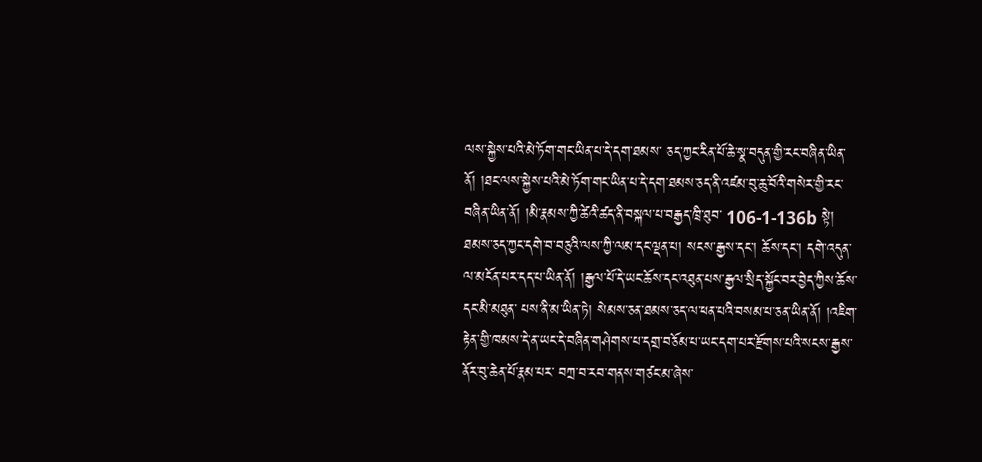ལས་སྐྱེས་པའི་མེ་ཏོག་གང་ཡིན་པ་དེ་དག་ཐམས་ ཅད་ཀྱང་རིན་པོ་ཆེ་སྣ་བདུན་གྱི་རང་བཞིན་ཡིན་ནོ། །ཐང་ལས་སྐྱེས་པའི་མེ་ཏོག་གང་ཡིན་པ་དེ་དག་ཐམས་ཅད་ནི་འཛམ་བུ་ཆུ་བོའི་གསེར་གྱི་རང་བཞིན་ཡིན་ནོ། །མི་རྣམས་ཀྱི་ཚེའི་ཚད་ནི་བསྐལ་པ་བརྒྱད་ཁྲི་ཐུབ་ 106-1-136b སྟེ། ཐམས་ཅད་ཀྱང་དགེ་བ་བཅུའི་ལས་ཀྱི་ལམ་དང་ལྡན་པ། སངས་རྒྱས་དང་། ཆོས་དང་། དགེ་འདུན་ལ་མངོན་པར་དད་པ་ཡིན་ནོ། །རྒྱལ་པོ་དེ་ཡང་ཆོས་དང་འཐུན་པས་རྒྱལ་སྲིད་སྐྱོང་བར་བྱེད་ཀྱིས་ཆོས་དང་མི་མཐུན་ པས་ནི་མ་ཡིན་ཏེ། སེམས་ཅན་ཐམས་ཅད་ལ་ཕན་པའི་བསམ་པ་ཅན་ཡིན་ནོ། །འཇིག་རྟེན་གྱི་ཁམས་དེ་ན་ཡང་དེ་བཞིན་གཤེགས་པ་དགྲ་བཅོམ་པ་ཡང་དག་པར་རྫོགས་པའི་སངས་རྒྱས་ནོར་བུ་ཆེན་པོ་རྣམ་པར་ བཀྲ་བ་རབ་གནས་གཙང་མ་ཞེས་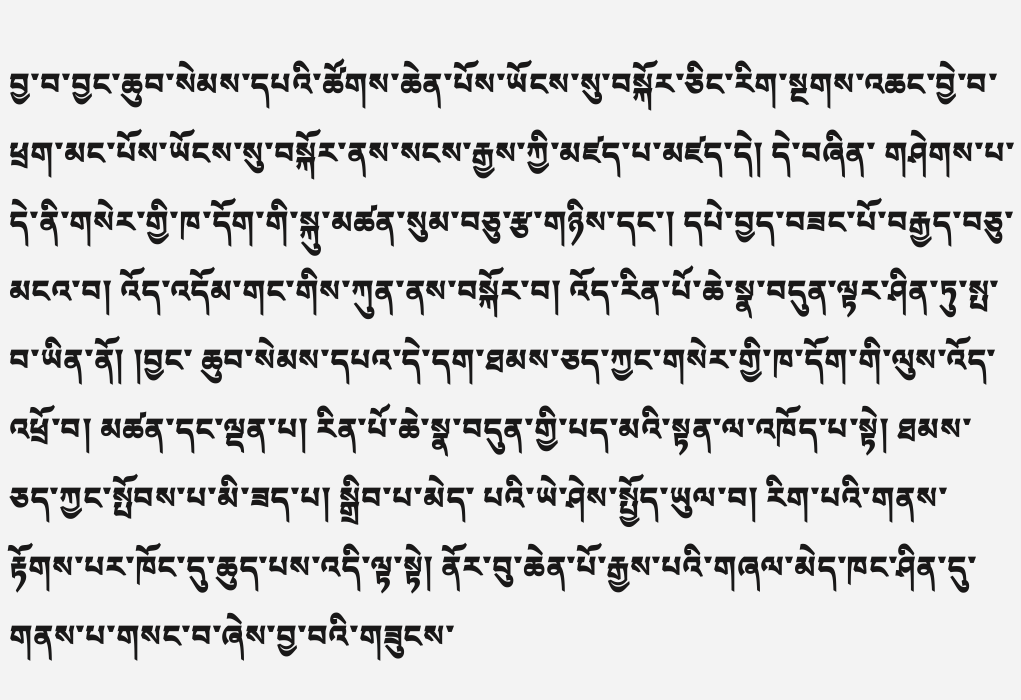བྱ་བ་བྱང་ཆུབ་སེམས་དཔའི་ཚོགས་ཆེན་པོས་ཡོངས་སུ་བསྐོར་ཅིང་རིག་སྔགས་འཆང་བྱེ་བ་ཕྲག་མང་པོས་ཡོངས་སུ་བསྐོར་ནས་སངས་རྒྱས་ཀྱི་མཛད་པ་མཛད་དེ། དེ་བཞིན་ གཤེགས་པ་དེ་ནི་གསེར་གྱི་ཁ་དོག་གི་སྐུ་མཚན་སུམ་བཅུ་རྩ་གཉིས་དང་། དཔེ་བྱད་བཟང་པོ་བརྒྱད་བཅུ་མངའ་བ། འོད་འདོམ་གང་གིས་ཀུན་ནས་བསྐོར་བ། འོད་རིན་པོ་ཆེ་སྣ་བདུན་ལྟར་ཤིན་ཏུ་སྤ་བ་ཡིན་ནོ། །བྱང་ ཆུབ་སེམས་དཔའ་དེ་དག་ཐམས་ཅད་ཀྱང་གསེར་གྱི་ཁ་དོག་གི་ལུས་འོད་འཕྲོ་བ། མཚན་དང་ལྡན་པ། རིན་པོ་ཆེ་སྣ་བདུན་གྱི་པད་མའི་སྟན་ལ་འཁོད་པ་སྟེ། ཐམས་ཅད་ཀྱང་སྤོབས་པ་མི་ཟད་པ། སྒྲིབ་པ་མེད་ པའི་ཡེ་ཤེས་སྤྱོད་ཡུལ་བ། རིག་པའི་གནས་རྟོགས་པར་ཁོང་དུ་ཆུད་པས་འདི་ལྟ་སྟེ། ནོར་བུ་ཆེན་པོ་རྒྱས་པའི་གཞལ་མེད་ཁང་ཤིན་དུ་གནས་པ་གསང་བ་ཞེས་བྱ་བའི་གཟུངས་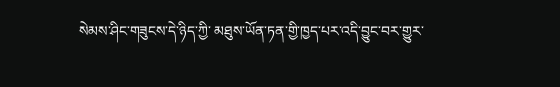སེམས་ཤིང་གཟུངས་དེ་ཉིད་ཀྱི་ མཐུས་ཡོན་ཏན་གྱི་ཁྱད་པར་འདི་བྱུང་བར་གྱུར་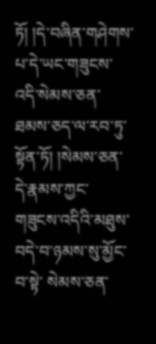ཏོ། །དེ་བཞིན་གཤེགས་པ་དེ་ཡང་གཟུངས་འདི་སེམས་ཅན་ཐམས་ཅད་ལ་རབ་ཏུ་སྟོན་ཏོ། །སེམས་ཅན་དེ་རྣམས་ཀྱང་གཟུངས་འདིའི་མཐུས་བདེ་བ་ཉམས་སུ་མྱོང་བ་སྟེ་ སེམས་ཅན་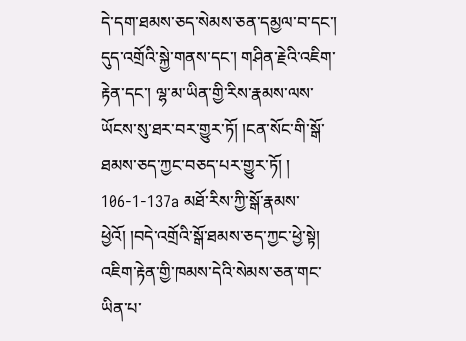དེ་དག་ཐམས་ཅད་སེམས་ཅན་དམྱལ་བ་དང་། དུད་འགྲོའི་སྐྱེ་གནས་དང་། གཤིན་རྗེའི་འཇིག་རྟེན་དང་། ལྷ་མ་ཡིན་གྱི་རིས་རྣམས་ལས་ཡོངས་སུ་ཐར་བར་གྱུར་ཏོ། །ངན་སོང་གི་སྒོ་ཐམས་ཅད་ཀྱང་བཅད་པར་གྱུར་ཏོ། ། 106-1-137a མཐོ་རིས་ཀྱི་སྒོ་རྣམས་ཕྱེའོ། །བདེ་འགྲོའི་སྒོ་ཐམས་ཅད་ཀྱང་ཕྱེ་སྟེ། འཇིག་རྟེན་གྱི་ཁམས་དེའི་སེམས་ཅན་གང་ཡིན་པ་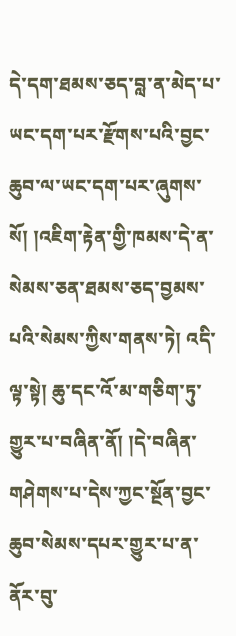དེ་དག་ཐམས་ཅད་བླ་ན་མེད་པ་ཡང་དག་པར་རྫོགས་པའི་བྱང་ཆུབ་ལ་ཡང་དག་པར་ཞུགས་ སོ། །འཇིག་རྟེན་གྱི་ཁམས་དེ་ན་སེམས་ཅན་ཐམས་ཅད་བྱམས་པའི་སེམས་ཀྱིས་གནས་ཏེ། འདི་ལྟ་སྟེ། ཆུ་དང་འོ་མ་གཅིག་ཏུ་གྱུར་པ་བཞིན་ནོ། །དེ་བཞིན་གཤེགས་པ་དེས་ཀྱང་སྔོན་བྱང་ཆུབ་སེམས་དཔར་གྱུར་པ་ན་ནོར་བུ་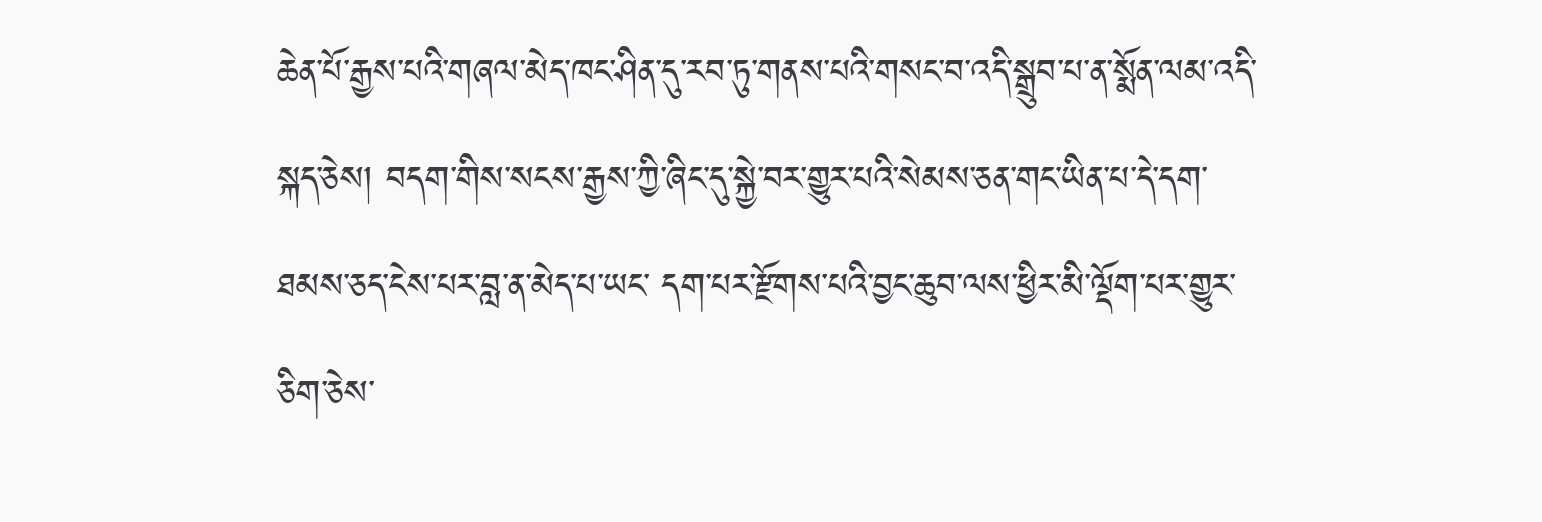ཆེན་པོ་རྒྱས་པའི་གཞལ་མེད་ཁང་ཤིན་དུ་རབ་ཏུ་གནས་པའི་གསང་བ་འདི་སྒྲུབ་པ་ན་སྨོན་ལམ་འདི་སྐད་ཅེས། བདག་གིས་སངས་རྒྱས་ཀྱི་ཞིང་དུ་སྐྱེ་བར་གྱུར་པའི་སེམས་ཅན་གང་ཡིན་པ་དེ་དག་ཐམས་ཅད་ངེས་པར་བླ་ན་མེད་པ་ཡང་ དག་པར་རྫོགས་པའི་བྱང་ཆུབ་ལས་ཕྱིར་མི་ལྡོག་པར་གྱུར་ཅིག་ཅེས་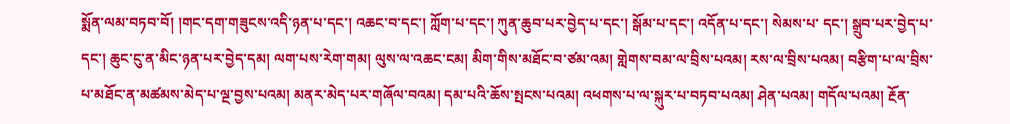སྨོན་ལམ་བཏབ་བོ། །གང་དག་གཟུངས་འདི་ཉན་པ་དང་། འཆང་བ་དང་། ཀློག་པ་དང་། ཀུན་ཆུབ་པར་བྱེད་པ་དང་། སྒོམ་པ་དང་། འདོན་པ་དང་། སེམས་པ་ དང་། སྒྲུབ་པར་བྱེད་པ་དང་། ཆུང་ངུ་ན་མིང་ཉན་པར་བྱེད་དམ། ལག་པས་རེག་གམ། ལུས་ལ་འཆང་ངམ། མིག་གིས་མཐོང་བ་ཙམ་འམ། གླེགས་བམ་ལ་བྲིས་པའམ། རས་ལ་བྲིས་པའམ། བརྩིག་པ་ལ་བྲིས་ པ་མཐོང་ན་མཚམས་མེད་པ་ལྔ་བྱས་པའམ། མནར་མེད་པར་གཞོལ་བའམ། དམ་པའི་ཆོས་སྤངས་པའམ། འཕགས་པ་ལ་སྐུར་པ་བཏབ་པའམ། ཤེན་པའམ། གདོལ་པའམ། རྔོན་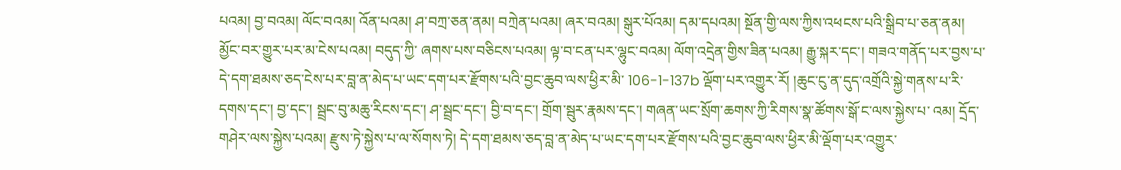པའམ། བྱ་བའམ། ལོང་བའམ། འོན་པའམ། ཤ་བཀྲ་ཅན་ནམ། བཀྲེན་པའམ། ཞར་བའམ། སྒུར་པོའམ། དམ་དཔའམ། སྔོན་གྱི་ལས་ཀྱིས་འཕངས་པའི་སྒྲིབ་པ་ཅན་ནམ། མྱོང་བར་གྱུར་པར་མ་ངེས་པའམ། བདུད་ཀྱི་ ཞགས་པས་བཅིངས་པའམ། ལྟ་བ་ངན་པར་ལྷུང་བའམ། ལོག་འདྲེན་གྱིས་ཟིན་པའམ། རྒྱུ་སྐར་དང་། གཟའ་གནོད་པར་བྱས་པ་དེ་དག་ཐམས་ཅད་ངེས་པར་བླ་ན་མེད་པ་ཡང་དག་པར་རྫོགས་པའི་བྱང་ཆུབ་ལས་ཕྱིར་མི་ 106-1-137b ལྡོག་པར་འགྱུར་རོ། །ཆུང་ངུ་ན་དུད་འགྲོའི་སྐྱེ་གནས་པ་རི་དགས་དང་། བྱ་དང་། སྦྲང་བུ་མཆུ་རིངས་དང་། ཤ་སྦྲང་དང་། བྱི་བ་དང་། གྲོག་སྦུར་རྣམས་དང་། གཞན་ཡང་སྲོག་ཆགས་ཀྱི་རིགས་སྣ་ཚོགས་སྒོ་ང་ལས་སྐྱེས་པ་ འམ། དྲོད་གཤེར་ལས་སྐྱེས་པའམ། རྫུས་ཏེ་སྐྱེས་པ་ལ་སོགས་ཏེ། དེ་དག་ཐམས་ཅད་བླ་ན་མེད་པ་ཡང་དག་པར་རྫོགས་པའི་བྱང་ཆུབ་ལས་ཕྱིར་མི་ལྡོག་པར་འགྱུར་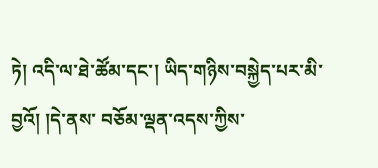ཏེ། འདི་ལ་ཐེ་ཚོམ་དང་། ཡིད་གཉིས་བསྐྱེད་པར་མི་བྱའོ། །དེ་ནས་ བཅོམ་ལྡན་འདས་ཀྱིས་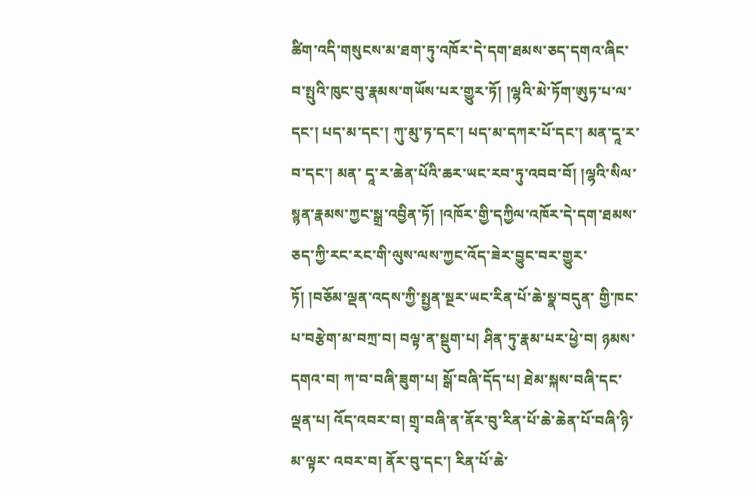ཚིག་འདི་གསུངས་མ་ཐག་ཏུ་འཁོར་དེ་དག་ཐམས་ཅད་དགའ་ཞིང་བ་སྤུའི་ཁུང་བུ་རྣམས་གཡོས་པར་གྱུར་ཏོ། །ལྷའི་མེ་ཏོག་ཨུཏ་པ་ལ་དང་། པད་མ་དང་། ཀུ་མུ་ཏ་དང་། པད་མ་དཀར་པོ་དང་། མན་དཱ་ར་བ་དང་། མན་ དཱ་ར་ཆེན་པོའི་ཆར་ཡང་རབ་ཏུ་འབབ་བོ། །ལྷའི་སིལ་སྙན་རྣམས་ཀྱང་སྒྲ་འབྱིན་ཏོ། །འཁོར་གྱི་དཀྱིལ་འཁོར་དེ་དག་ཐམས་ཅད་ཀྱི་རང་རང་གི་ལུས་ལས་ཀྱང་འོད་ཟེར་བྱུང་བར་གྱུར་ཏོ། །བཅོམ་ལྡན་འདས་ཀྱི་སྤྱན་སྔར་ཡང་རིན་པོ་ཆེ་སྣ་བདུན་ གྱི་ཁང་པ་བརྩེག་མ་བཀྲ་བ། བལྟ་ན་སྡུག་པ། ཤིན་ཏུ་རྣམ་པར་ཕྱེ་བ། ཉམས་དགའ་བ། ཀ་བ་བཞི་ཟུག་པ། སྒོ་བཞི་དོད་པ། ཐེམ་སྐས་བཞི་དང་ལྡན་པ། འོད་འབར་བ། གྲྭ་བཞི་ན་ནོར་བུ་རིན་པོ་ཆེ་ཆེན་པོ་བཞི་ཉི་མ་ལྟར་ འབར་བ། ནོར་བུ་དང་། རིན་པོ་ཆེ་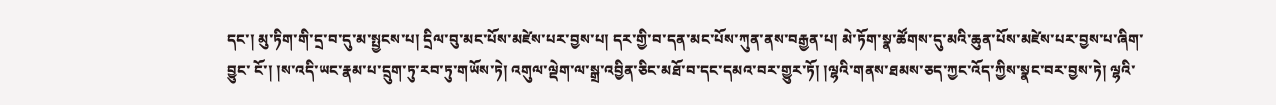དང་། མུ་ཏིག་གི་དྲ་བ་དུ་མ་སྤྱངས་པ། དྲིལ་བུ་མང་པོས་མཛེས་པར་བྱས་པ། དར་གྱི་བ་དན་མང་པོས་ཀུན་ནས་བརྒྱན་པ། མེ་ཏོག་སྣ་ཚོགས་དུ་མའི་ཆུན་པོས་མཛེས་པར་བྱས་པ་ཞིག་བྱུང་ ངོ་། །ས་འདི་ཡང་རྣམ་པ་དྲུག་ཏུ་རབ་ཏུ་གཡོས་ཏེ། འགུལ་ལྡེག་ལ་སྒྲ་འབྱིན་ཅིང་མཐོ་བ་དང་དམའ་བར་གྱུར་ཏོ། །ལྷའི་གནས་ཐམས་ཅད་ཀྱང་འོད་ཀྱིས་སྣང་བར་བྱས་ཏེ། ལྷའི་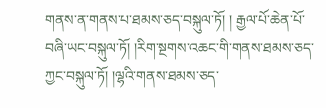གནས་ན་གནས་པ་ཐམས་ཅད་བསྐུལ་ཏོ། ། རྒྱལ་པོ་ཆེན་པོ་བཞི་ཡང་བསྐུལ་ཏོ། །རིག་སྔགས་འཆང་གི་གནས་ཐམས་ཅད་ཀྱང་བསྐུལ་ཏོ། །ལྷའི་གནས་ཐམས་ཅད་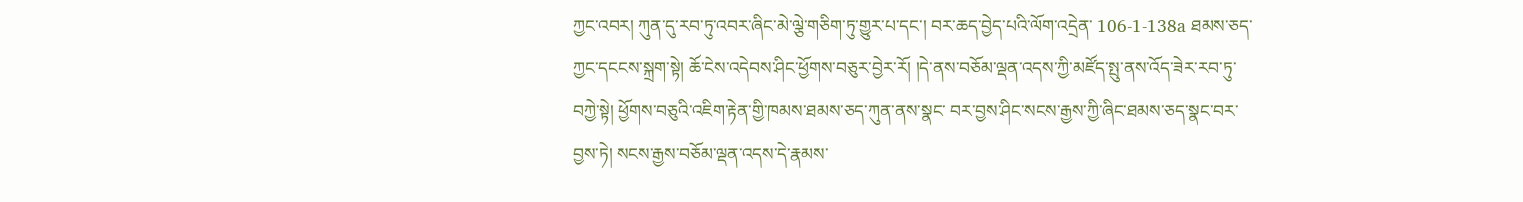ཀྱང་འབར། ཀུན་དུ་རབ་ཏུ་འབར་ཞིང་མེ་ལྕེ་གཅིག་ཏུ་གྱུར་པ་དང་། བར་ཆད་བྱེད་པའི་ལོག་འདྲེན་ 106-1-138a ཐམས་ཅད་ཀྱང་དངངས་སྐྲག་སྟེ། ཆོ་ངེས་འདེབས་ཤིང་ཕྱོགས་བཅུར་བྱེར་རོ། །དེ་ནས་བཅོམ་ལྡན་འདས་ཀྱི་མཛོད་སྤུ་ནས་འོད་ཟེར་རབ་ཏུ་བཀྱེ་སྟེ། ཕྱོགས་བཅུའི་འཇིག་རྟེན་གྱི་ཁམས་ཐམས་ཅད་ཀུན་ནས་སྣང་ བར་བྱས་ཤིང་སངས་རྒྱས་ཀྱི་ཞིང་ཐམས་ཅད་སྣང་བར་བྱས་ཏེ། སངས་རྒྱས་བཅོམ་ལྡན་འདས་དེ་རྣམས་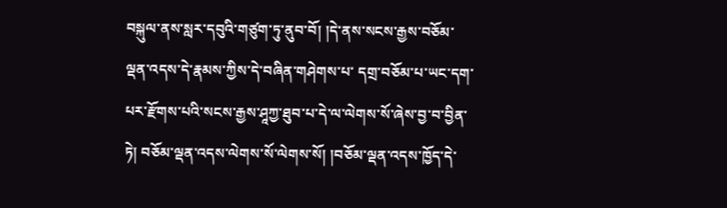བསྐུལ་ནས་སླར་དབུའི་གཙུག་ཏུ་ནུབ་བོ། །དེ་ནས་སངས་རྒྱས་བཅོམ་ལྡན་འདས་དེ་རྣམས་ཀྱིས་དེ་བཞིན་གཤེགས་པ་ དགྲ་བཅོམ་པ་ཡང་དག་པར་རྫོགས་པའི་སངས་རྒྱས་ཤཱཀྱ་ཐུབ་པ་དེ་ལ་ལེགས་སོ་ཞེས་བྱ་བ་བྱིན་ཏེ། བཅོམ་ལྡན་འདས་ལེགས་སོ་ལེགས་སོ། །བཅོམ་ལྡན་འདས་ཁྱོད་དེ་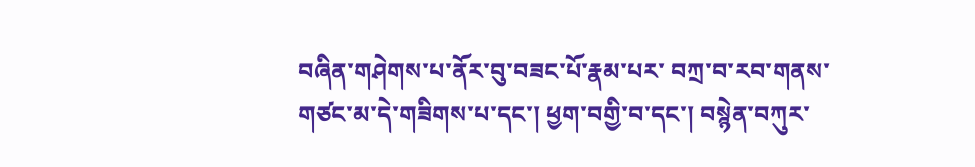བཞིན་གཤེགས་པ་ནོར་བུ་བཟང་པོ་རྣམ་པར་ བཀྲ་བ་རབ་གནས་གཙང་མ་དེ་གཟིགས་པ་དང་། ཕྱག་བགྱི་བ་དང་། བསྙེན་བཀུར་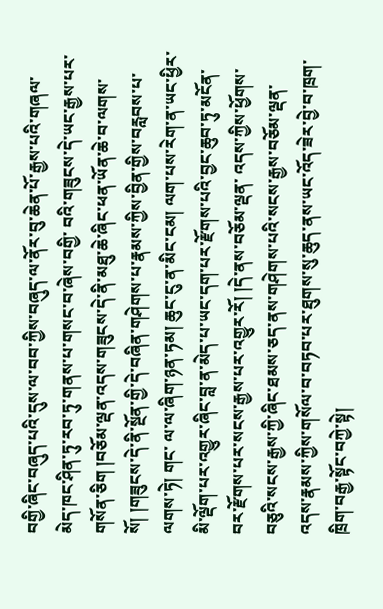བགྱི་ཞིང་བཞུད་པའི་དུས་ལ་བབ་ཀྱིས་བཞུད་ལ་ནོར་བུ་ཆེན་པོ་རྒྱས་པའི་གཞལ་མེད་ཁང་ཤིན་ཏུ་རབ་ཏུ་གནས་པ་གསང་བ་ཞེས་བགྱི་ བའི་གཟུངས་དེ་ཡང་རྒྱས་པར་གསོན་ཅིག །བཅོམ་ལྡན་འདས་གཟུངས་དེ་ནི་མཐུ་ཆེ་ཞིང་ཕན་ཡོན་ཆེ་བ་ལགས་སོ། །གཟུངས་དེ་ནི་སྔོན་གྱི་དེ་བཞིན་གཤེགས་པ་རྣམས་ཀྱིས་བྱིན་གྱིས་བརླབས་པ་ལགས་ཏེ། གང་ ལ་ལ་ཞིག་ཉན་ཏམ། ཆུང་ངུ་ན་མིང་ངམ། ལག་པས་རེག་ན་ཡང་ཕྱིར་མི་ལྡོག་པར་འགྱུར་ཞིང་བླ་ན་མེད་པ་ཡང་དག་པར་རྫོགས་པའི་བྱང་ཆུབ་ཏུ་མངོན་བར་རྫོགས་པར་སངས་རྒྱས་པར་འགྱུར་རོ། །དེ་ནས་བཅོམ་ལྡན་ འདས་ཀྱིས་ཕྱོགས་བཅུའི་སངས་རྒྱས་ཀྱི་ཞིང་ཐམས་ཅད་ནས་གཤེགས་པའི་སངས་རྒྱས་བཅོམ་ལྡན་འདས་རྣམས་ཀྱིས་གསོལ་བ་བཏབ་པར་ཐུགས་སུ་ཆུད་ནས་ཡང་འོད་ཟེར་བྱེ་བ་ཁྲག་ཁྲིག་བརྒྱ་སྟོང་བཀྱེ་སྟེ།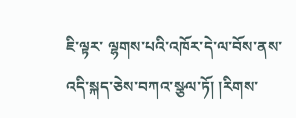ཇི་ལྟར་ ལྷགས་པའི་འཁོར་དེ་ལ་བོས་ནས་འདི་སྐད་ཅེས་བཀའ་སྩལ་ཏོ། །རིགས་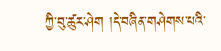ཀྱི་བུ་ཚུར་ཤེག །དེ་བཞིན་གཤེགས་པའི་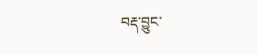བརྡ་བྱུང་